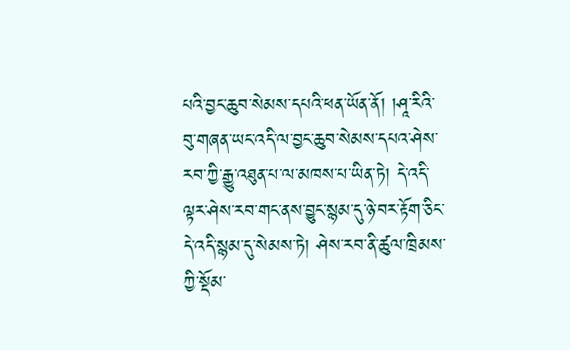པའི་བྱང་ཆུབ་སེམས་དཔའི་ཕན་ཡོན་ནོ། །ཤཱ་རིའི་བུ་གཞན་ཡང་འདི་ལ་བྱང་ཆུབ་སེམས་དཔའ་ཤེས་རབ་ཀྱི་རྒྱུ་འཐུན་པ་ལ་མཁས་པ་ཡིན་ཏེ། དེ་འདི་ལྟར་ཤེས་རབ་གང་ནས་བྱུང་སྙམ་དུ་ཉེ་བར་རྟོག་ཅིང་དེ་འདི་སྙམ་དུ་སེམས་ཏེ། ཤེས་རབ་ནི་ཚུལ་ཁྲིམས་ཀྱི་སྡོམ་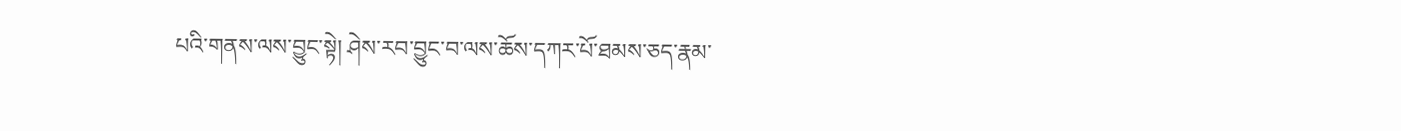པའི་གནས་ལས་བྱུང་སྟེ། ཤེས་རབ་བྱུང་བ་ལས་ཆོས་དཀར་པོ་ཐམས་ཅད་རྣམ་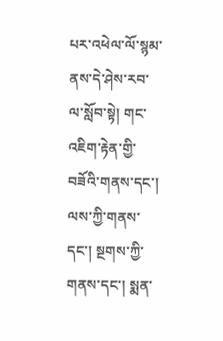པར་འཕེལ་ལོ་སྙམ་ནས་དེ་ཤེས་རབ་ལ་སློབ་སྟེ། གང་འཇིག་རྟེན་གྱི་བཟོའི་གནས་དང་། ལས་ཀྱི་གནས་དང་། སྔགས་ཀྱི་གནས་དང་། སྨན་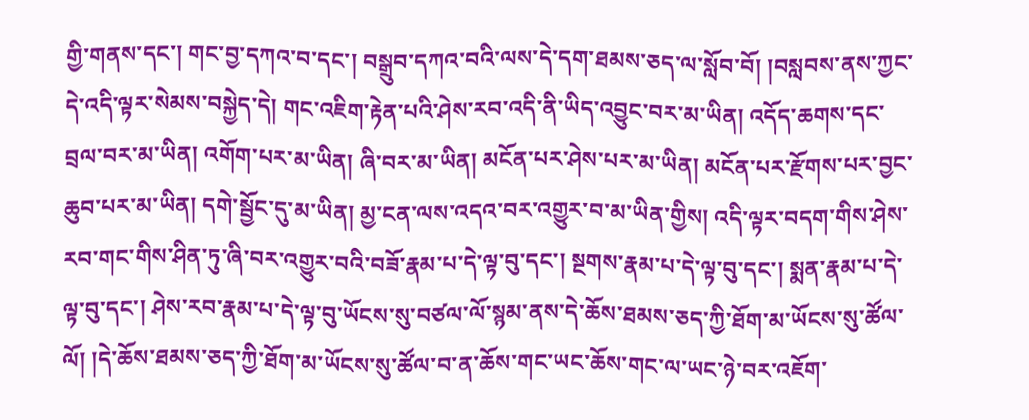གྱི་གནས་དང་། གང་བྱ་དཀའ་བ་དང་། བསྒྲུབ་དཀའ་བའི་ལས་དེ་དག་ཐམས་ཅད་ལ་སློབ་བོ། །བསླབས་ནས་ཀྱང་དེ་འདི་ལྟར་སེམས་བསྐྱེད་དེ། གང་འཇིག་རྟེན་པའི་ཤེས་རབ་འདི་ནི་ཡིད་འབྱུང་བར་མ་ཡིན། འདོད་ཆགས་དང་བྲལ་བར་མ་ཡིན། འགོག་པར་མ་ཡིན། ཞི་བར་མ་ཡིན། མངོན་པར་ཤེས་པར་མ་ཡིན། མངོན་པར་རྫོགས་པར་བྱང་ཆུབ་པར་མ་ཡིན། དགེ་སྦྱོང་དུ་མ་ཡིན། མྱ་ངན་ལས་འདའ་བར་འགྱུར་བ་མ་ཡིན་གྱིས། འདི་ལྟར་བདག་གིས་ཤེས་རབ་གང་གིས་ཤིན་ཏུ་ཞི་བར་འགྱུར་བའི་བཟོ་རྣམ་པ་དེ་ལྟ་བུ་དང་། སྔགས་རྣམ་པ་དེ་ལྟ་བུ་དང་། སྨན་རྣམ་པ་དེ་ལྟ་བུ་དང་། ཤེས་རབ་རྣམ་པ་དེ་ལྟ་བུ་ཡོངས་སུ་བཙལ་ལོ་སྙམ་ནས་དེ་ཆོས་ཐམས་ཅད་ཀྱི་ཐོག་མ་ཡོངས་སུ་ཚོལ་ལོ། །དེ་ཆོས་ཐམས་ཅད་ཀྱི་ཐོག་མ་ཡོངས་སུ་ཚོལ་བ་ན་ཆོས་གང་ཡང་ཆོས་གང་ལ་ཡང་ཉེ་བར་འཇོག་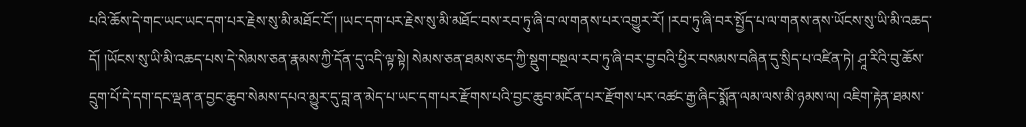པའི་ཆོས་དེ་གང་ཡང་ཡང་དག་པར་རྗེས་སུ་མི་མཐོང་ངོ་། །ཡང་དག་པར་རྗེས་སུ་མི་མཐོང་བས་རབ་ཏུ་ཞི་བ་ལ་གནས་པར་འགྱུར་རོ། །རབ་ཏུ་ཞི་བར་སྤྱོད་པ་ལ་གནས་ནས་ཡོངས་སུ་ཡི་མི་འཆད་དོ། །ཡོངས་སུ་ཡི་མི་འཆད་པས་དེ་སེམས་ཅན་རྣམས་ཀྱི་དོན་དུ་འདི་ལྟ་སྟེ། སེམས་ཅན་ཐམས་ཅད་ཀྱི་སྡུག་བསྔལ་རབ་ཏུ་ཞི་བར་བྱ་བའི་ཕྱིར་བསམས་བཞིན་དུ་སྲིད་པ་འཛིན་ཏེ། ཤཱ་རིའི་བུ་ཆོས་དྲུག་པོ་དེ་དག་དང་ལྡན་ན་བྱང་ཆུབ་སེམས་དཔའ་མྱུར་དུ་བླ་ན་མེད་པ་ཡང་དག་པར་རྫོགས་པའི་བྱང་ཆུབ་མངོན་པར་རྫོགས་པར་འཚང་རྒྱ་ཞིང་སྨོན་ལམ་ལས་མི་ཉམས་ལ། འཇིག་རྟེན་ཐམས་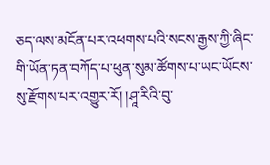ཅད་ལས་མངོན་པར་འཕགས་པའི་སངས་རྒྱས་ཀྱི་ཞིང་གི་ཡོན་ཏན་བཀོད་པ་ཕུན་སུམ་ཚོགས་པ་ཡང་ཡོངས་སུ་རྫོགས་པར་འགྱུར་རོ། །ཤཱ་རིའི་བུ་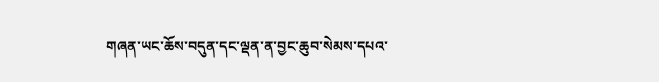གཞན་ཡང་ཆོས་བདུན་དང་ལྡན་ན་བྱང་ཆུབ་སེམས་དཔའ་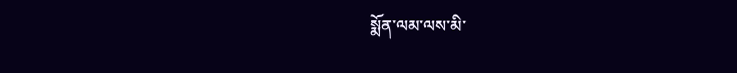སྨོན་ལམ་ལས་མི་